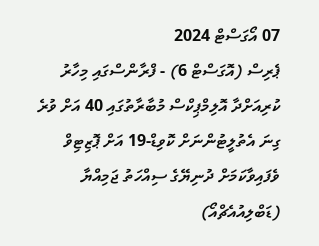07 އޯގަސްޓް 2024
ޕެރިސް (އޮގަސްޓް 6) - ފްރާންސްގައި މިހާރު ކުރިއަށްދާ އޮލިމްޕިކްސް މުބާރާތުގައި 40 އަށް ވުރެ ގިނަ އެތުލީޓުންނަށް ކޮވިޑް-19 އަށް ޕޮޒިޓިވް ވެފައިވާކަމަށް ދުނިޔޭގެ ސިއްހަތު ޖަމިއްޔާ (ޑަބްލިއުއެޗްއޯ)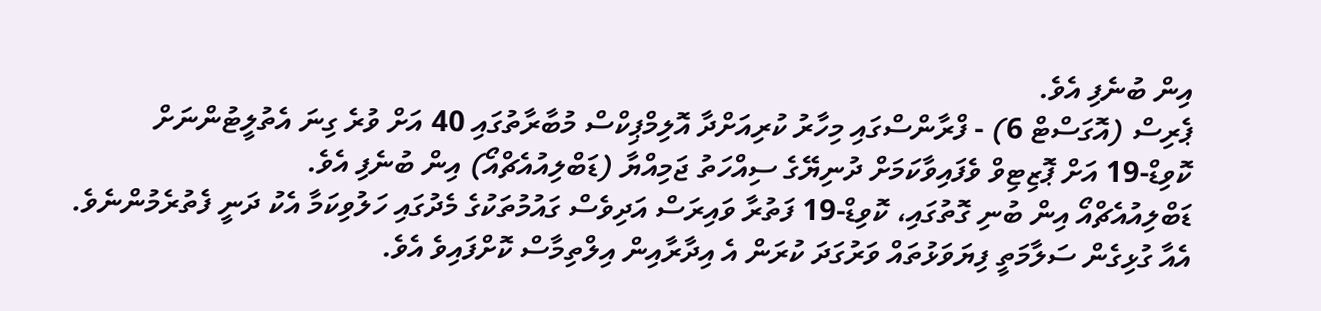އިން ބުނެފި އެވެ.
ޕެރިސް (އޮގަސްޓް 6) - ފްރާންސްގައި މިހާރު ކުރިއަށްދާ އޮލިމްޕިކްސް މުބާރާތުގައި 40 އަށް ވުރެ ގިނަ އެތުލީޓުންނަށް ކޮވިޑް-19 އަށް ޕޮޒިޓިވް ވެފައިވާކަމަށް ދުނިޔޭގެ ސިއްހަތު ޖަމިއްޔާ (ޑަބްލިއުއެޗްއޯ) އިން ބުނެފި އެވެ.
ޑަބްލިއުއެޗްއޯ އިން ބުނި ގޮތުގައި، ކޮވިޑް-19 ފަތުރާ ވައިރަސް އަދިވެސް ގައުމުތަކުގެ މެދުގައި ހަލުވިކަމާ އެކު ދަނީ ފެތުރެމުންނެވެ. އެއާ ގުޅިގެން ސަލާމަތީ ފިޔަވަޅުތައް ވަރުގަދަ ކުރަން އެ އިދާރާއިން އިލްތިމާސް ކޮށްފައިވެ އެވެ.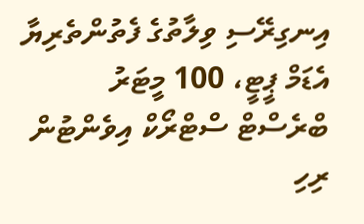އިނގިރޭސި ވިލާތުގެ ފެތުންތެރިޔާ އެޑަމް ޕީޓީ، 100 މީޓަރު ބްރެސްޓް ސްޓްރޯކް އިވެންޓުން ރިހި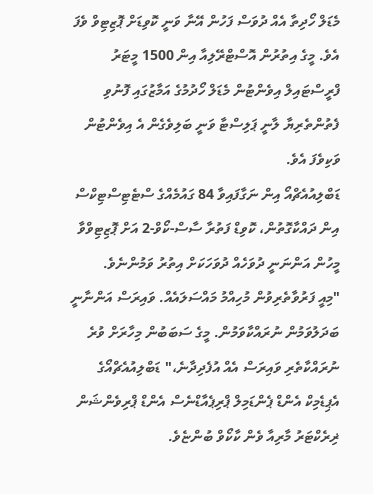މެޑަލް ހޯދިތާ އެއް ދުވަސް ފަހުން އޭނާ ވަނީ ކޮވިޑަށް ޕޮޒިޓިވް ވެފަ އެވެ. މީގެ އިތުރުން އޮސްޓްރޭލިއާ އިން 1500 މީޓަރު ފްރީސްޓައިލް އިވެންޓުން މެޑަލް ހޯދުމުގެ އަމާޒުގައި ފޮނުވި ފެތުންތެރިޔާ ލާނީ ޕަލިސްޓާ ވަނީ ބަލިވެގެން އެ އިވެންޓުން ވަކިވެފަ އެވެ.
ޑަބްލިއުއެޗްއޯ އިން ނަގާފައިވާ 84 ގައުމެއްގެ ސްޓެޓިސްޓިކްސް އިން ދައްކާގޮތުން، ކޮވިޑް ފަތުރާ ސާސް-ކޯވް-2 އަށް ޕޮޒިޓިވްވާ މީހުން އަންނަނީ ދުވަހެއް ދުވަހަކަށް އިތުރު ވަމުންނެވެ.
"މިއީ ފަރުވާތެރިވުން މުހިއްމު މައްސަލައެއް. ވައިރަސް އަންނާނީ ބަދަލުވަމުން ނުރައްކާވަމުން. މީގެ ސަބަބުން މިހާރަށް ވުރެ ނުރައްކާތެރި ވައިރަސް އެއް އުފެދިދާނެ،" ޑަބްލިއުއެޗްއޯގެ އެޕިޑެމިކް އެންޑް ޕެންޑަމިލް ޕްރިޕެއާޑްނެސް އެންޑް ޕްރިވެންޝަން ޜިރެކްޓަރު މާރިއާ ވެން ކާކޯވް ބުންޏެވެ.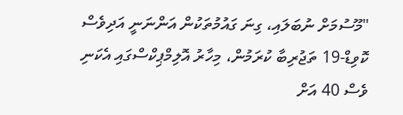"މޫސުމަށް ނުބަލައި، ގިނަ ގައުމުތަކުން އަންނަނީ އަދިވެސް ކޮވިޑް-19 ތަޖުރިބާ ކުރަމުން، މިހާރު އޮލިމްޕިކްސްގައި އެކަނި ވެސް 40 އަށް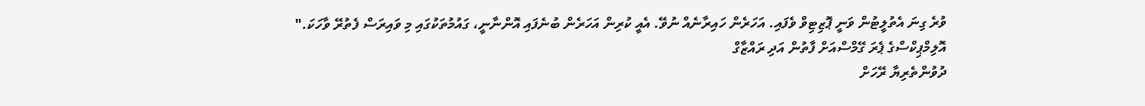ވުރެ ގިނަ އެތުލީޓުން ވަނީ ޕޮޒިޓިވް ވެފައި. އަހަރެން ހައިރާނެއް ނުވޭ. އެއީ ކުރިން އަހަރެން ބުނެފައި އޮންނާނީ، ގައުމުތަކުގައި މި ވައިރަސް ފެތުރޭ ވާހަކަ."
އޮލިމްޕިކްސްގެ ޕެރަ ގޭމްސްއަށް ފާތުން އަދި ރައްޒާގް
ދުވުންތެރިޔާ ރޭހަށް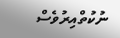ނުކުތްއިރުވެސް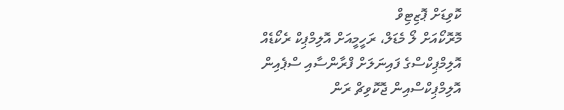ކޮވިޑަށް ޕޮޒިޓިވް
މޮރޮކޯއަށް ލޯ މެޑަލް، ރަހީމީއަށް އޮލިމްޕިކް ރެކޯޑެއް
އޮލިމްޕިކްސްގެ ފައިނަލަށް ފްރާންސާއި ސްޕެއިން
އޮލިމްޕިކްސްއިން ޖޮކޮވިޗް ރަން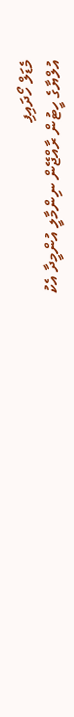މެޑަލް ހޯދައިފި
އުލްޔާގެ ހީޓުން ރާއްޖޭން ނިންމާލީ އުންމީދާ އެކު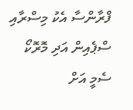ފްރާންސާ އެކު މިސްރާއި ސްޕެއިން އަދި މޮރޮކޯ ސެމީ އަށް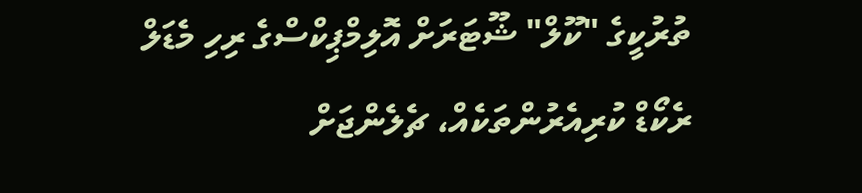ތުރުކީގެ "ކޫލް" ޝޫޓަރަށް އޮލިމްޕިކްސްގެ ރިހި މެޑަލް
ރެކޯޑް ކުރިއެރުންތަކެއް، ޗެލެންޖަށް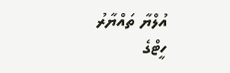އުލްޔާ ތައްޔާރު
ހީޓްގެ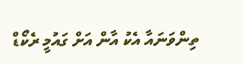ތިންވަނައާ އެކު އާން އަށް ގައުމީ ރެކޯޑް